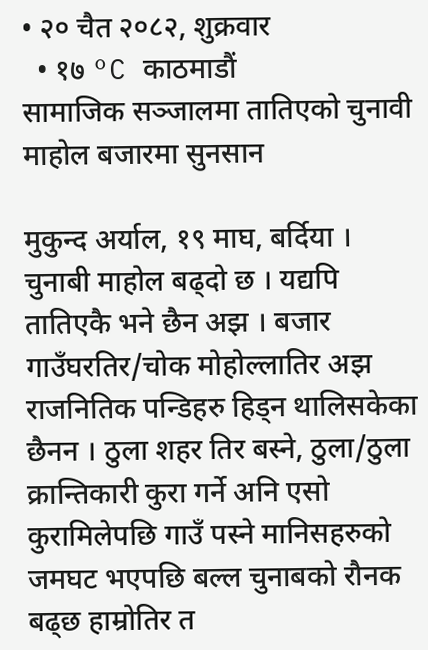• २० चैत २०८२, शुक्रवार
  • १७ °C काठमाडौं
सामाजिक सञ्जालमा तातिएको चुनावी माहोल बजारमा सुनसान

मुकुन्द अर्याल, १९ माघ, बर्दिया । चुनाबी माहोल बढ्दो छ । यद्यपि तातिएकै भने छैन अझ । बजार गाउँघरतिर/चोक मोहोल्लातिर अझ राजनितिक पन्डिहरु हिड्न थालिसकेका छैनन । ठुला शहर तिर बस्ने, ठुला/ठुला क्रान्तिकारी कुरा गर्ने अनि एसो कुरामिलेपछि गाउँ पस्ने मानिसहरुको जमघट भएपछि बल्ल चुनाबको रौनक बढ्छ हाम्रोतिर त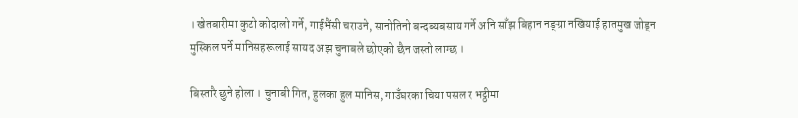। खेतबारीमा कुटो कोदालो गर्ने, गाईभैंसी चराउने, सानोतिनो बन्दब्यबसाय गर्ने अनि साँझ बिहान नङ्ग्रा नखियाई हातमुख जोड्न मुस्किल पर्ने मानिसहरूलाई सायद अझ चुनाबले छोएको छैन जस्तो लाग्छ ।

बिस्तारै छुने होला । चुनाबी गित, हुलका हुल मानिस, गाउँघरका चिया पसल र भट्ठीमा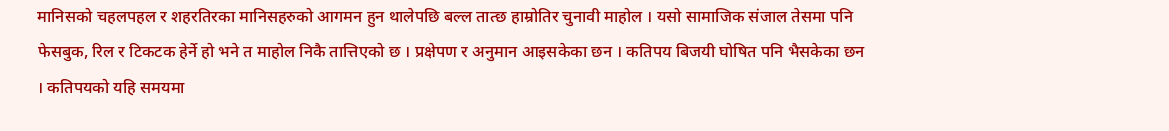मानिसको चहलपहल र शहरतिरका मानिसहरुको आगमन हुन थालेपछि बल्ल तात्छ हाम्रोतिर चुनावी माहोल । यसो सामाजिक संजाल तेसमा पनि फेसबुक, रिल र टिकटक हेर्ने हो भने त माहोल निकै तात्तिएको छ । प्रक्षेपण र अनुमान आइसकेका छन । कतिपय बिजयी घोषित पनि भैसकेका छन । कतिपयको यहि समयमा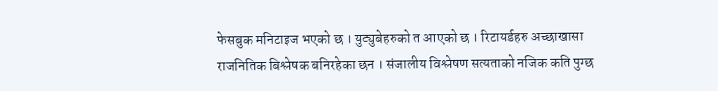फेसबुक मनिटाइज भएको छ । युट्युबेहरुको त आएको छ । रिटायर्डहरु अच्छाखासा राजनितिक बिश्लेषक बनिरहेका छन । संजालीय विश्लेषण सत्यताको नजिक कति पुग्छ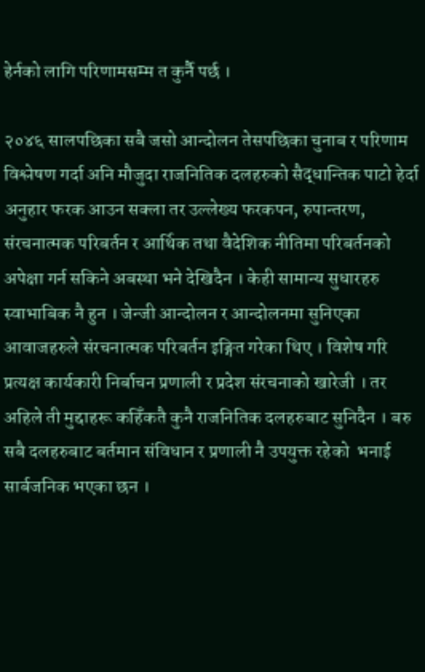हेर्नको लागि परिणामसम्म त कुर्नै पर्छ ।

२०४६ सालपछिका सबै जसो आन्दोलन तेसपछिका चुनाब र परिणाम विश्लेषण गर्दा अनि मौजुदा राजनितिक दलहरुको सैद्धान्तिक पाटो हेर्दा अनुहार फरक आउन सक्ला तर उल्लेख्य फरकपन, रुपान्तरण, संरचनात्मक परिबर्तन र आर्थिक तथा वैदेशिक नीतिमा परिबर्तनको अपेक्षा गर्न सकिने अबस्था भने देखिदैन । केही सामान्य सुधारहरु स्वाभाबिक नै हुन । जेन्जी आन्दोलन र आन्दोलनमा सुनिएका आवाजहरुले संरचनात्मक परिबर्तन इङ्गित गरेका थिए । विशेष गरि प्रत्यक्ष कार्यकारी निर्बाचन प्रणाली र प्रदेश संरचनाको खारेजी । तर अहिले ती मुद्दाहरू कहिँकतै कुनै राजनितिक दलहरुबाट सुनिदैन । बरु सबै दलहरुबाट बर्तमान संविधान र प्रणाली नै उपयुक्त रहेको  भनाई सार्बजनिक भएका छन ।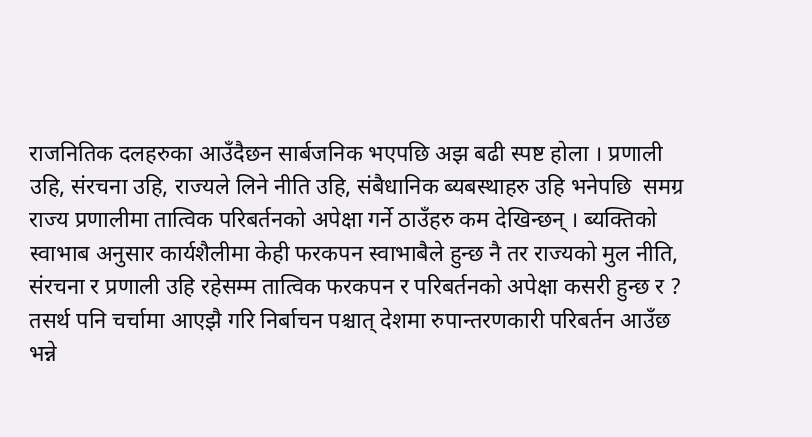राजनितिक दलहरुका आउँदैछन सार्बजनिक भएपछि अझ बढी स्पष्ट होला । प्रणाली उहि, संरचना उहि, राज्यले लिने नीति उहि, संबैधानिक ब्यबस्थाहरु उहि भनेपछि  समग्र राज्य प्रणालीमा तात्विक परिबर्तनको अपेक्षा गर्ने ठाउँहरु कम देखिन्छन् । ब्यक्तिको स्वाभाब अनुसार कार्यशैलीमा केही फरकपन स्वाभाबैले हुन्छ नै तर राज्यको मुल नीति, संरचना र प्रणाली उहि रहेसम्म तात्विक फरकपन र परिबर्तनको अपेक्षा कसरी हुन्छ र ? तसर्थ पनि चर्चामा आएझै गरि निर्बाचन पश्चात् देशमा रुपान्तरणकारी परिबर्तन आउँछ भन्ने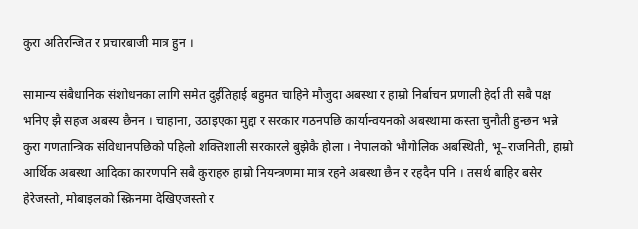कुरा अतिरन्जित र प्रचारबाजी मात्र हुन ।

सामान्य संबैधानिक संशोधनका लागि समेत दुईतिहाई बहुमत चाहिने मौजुदा अबस्था र हाम्रो निर्बाचन प्रणाली हेर्दा ती सबै पक्ष भनिए झै सहज अबस्य छैनन । चाहाना, उठाइएका मुद्दा र सरकार गठनपछि कार्यान्वयनको अबस्थामा कस्ता चुनौती हुन्छन भन्ने कुरा गणतान्त्रिक संविधानपछिको पहिलो शक्तिशाली सरकारले बुझेकै होला । नेपालको भौगोलिक अबस्थिती, भू–राजनिती, हाम्रो आर्थिक अबस्था आदिका कारणपनि सबै कुराहरु हाम्रो नियन्त्रणमा मात्र रहने अबस्था छैन र रहदैन पनि । तसर्थ बाहिर बसेर हेरेजस्तो, मोबाइलको स्क्रिनमा देखिएजस्तो र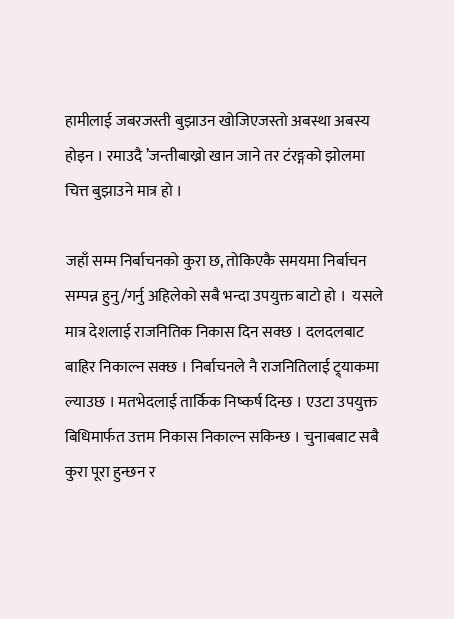हामीलाई जबरजस्ती बुझाउन खोजिएजस्तो अबस्था अबस्य होइन । रमाउदै ’जन्तीबाख्रो खान जाने तर टंरङ्गको झोलमा चित्त बुझाउने मात्र हो ।

जहाँ सम्म निर्बाचनको कुरा छ, तोकिएकै समयमा निर्बाचन सम्पन्न हुनु/गर्नु अहिलेको सबै भन्दा उपयुक्त बाटो हो ।  यसले मात्र देशलाई राजनितिक निकास दिन सक्छ । दलदलबाट बाहिर निकाल्न सक्छ । निर्बाचनले नै राजनितिलाई ट्र्याकमा ल्याउछ । मतभेदलाई तार्किक निष्कर्ष दिन्छ । एउटा उपयुक्त बिधिमार्फत उत्तम निकास निकाल्न सकिन्छ । चुनाबबाट सबै कुरा पूरा हुन्छन र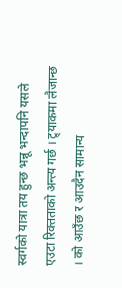स्वर्गको यात्रा तय हुन्छ भन्नू भन्दापनि यसले एउटा रिक्तताको अन्त्य गर्छ । ट्र्याकमा लैजान्छ । को आउँछ र आउदैन सामान्य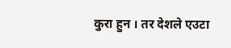कुरा हुन । तर देशले एउटा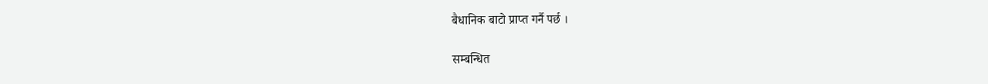बैधानिक बाटो प्राप्त गर्नै पर्छ ।

सम्बन्धित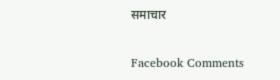समाचार

Facebook Comments